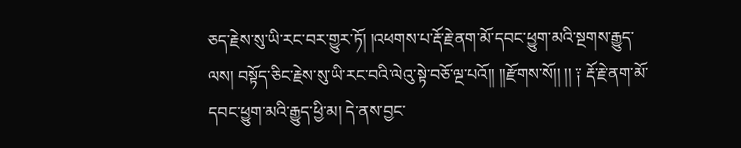ཅད་རྗེས་སུ་ཡི་རང་བར་གྱུར་ཏོ། །འཕགས་པ་རྡོ་རྗེ་ནག་མོ་དབང་ཕྱུག་མའི་སྔགས་རྒྱུད་ལས། བསྟོད་ཅིང་རྗེས་སུ་ཡི་རང་བའི་ལེའུ་སྟེ་བཅོ་ལྔ་པའོ།། །།རྫོགས་སོ།། །། ༑ རྡོ་རྗེ་ནག་མོ་དབང་ཕྱུག་མའི་རྒྱུད་ཕྱི་མ། དེ་ནས་བྱང་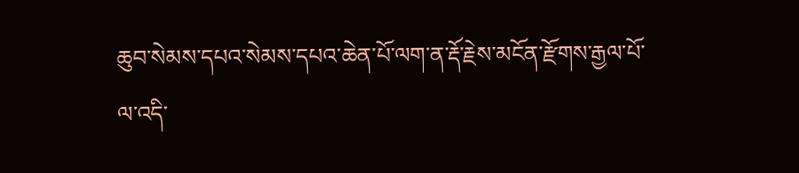ཆུབ་སེམས་དཔའ་སེམས་དཔའ་ཆེན་པོ་ལག་ན་རྡོ་རྗེས་མངོན་རྫོགས་རྒྱལ་པོ་ལ་འདི་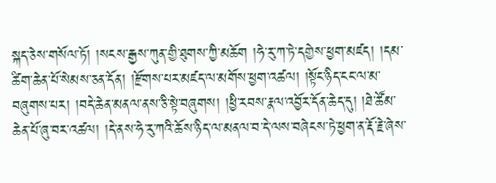སྐད་ཅེས་གསོལ་ཏོ། །སངས་རྒྱས་ཀུན་གྱི་ཐུགས་ཀྱི་མཆོག །ཧེ་རུ་ཀ་ཏེ་དགྱེས་ཕྱག་མཛད། །དམ་ཚིག་ཆེན་པོ་སེམས་ཅན་དོན། །རྫོགས་པར་མཛད་ལ་མགོས་ཕྱག་འཚལ། །སྟོང་ཉིད་ངང་ལ་མ་བཞུགས་པར། །བདེ་ཆེན་མནལ་ནས་ཅི་སྟེ་བཞུགས། །ཕྱི་རབས་རྣལ་འབྱོར་དོན་ཆེད་དུ། །ཐེ་ཚོམ་ཆེན་པོ་ཞུ་བར་འཚལ། །དེ་ནས་ཧེ་རུ་ཀའི་ཆོས་ཉིད་ལ་མནལ་བ་དེ་ལས་བཞེངས་ཏེ་ཕྱག་ན་རྡོ་རྗེ་ཞེས་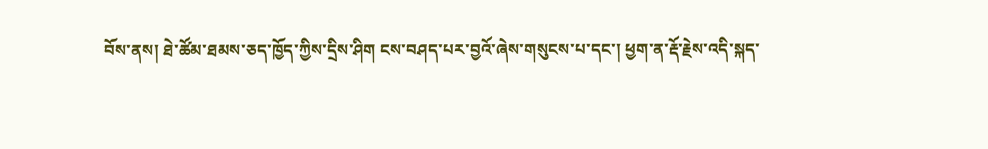བོས་ནས། ཐེ་ཚོམ་ཐམས་ཅད་ཁྱོད་ཀྱིས་དྲིས་ཤིག ངས་བཤད་པར་བྱའོ་ཞེས་གསུངས་པ་དང་། ཕྱག་ན་རྡོ་རྗེས་འདི་སྐད་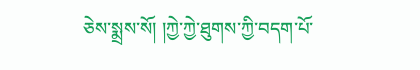ཅེས་སྨྲས་སོ། །ཀྱེ་ཀྱེ་ཐུགས་ཀྱི་བདག་པོ་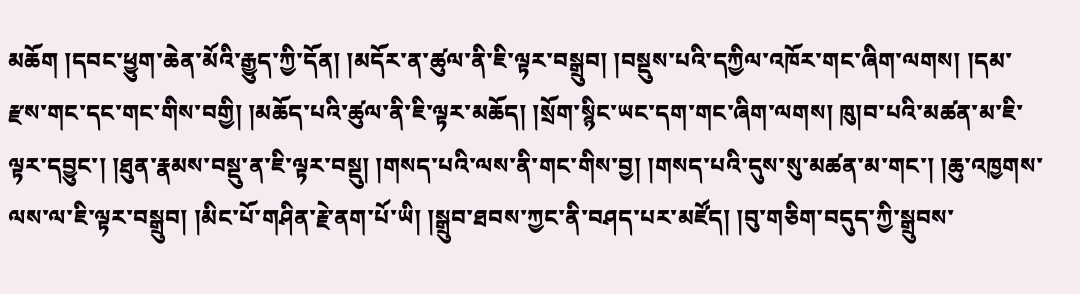མཆོག །དབང་ཕྱུག་ཆེན་མོའི་རྒྱུད་ཀྱི་དོན། །མདོར་ན་ཚུལ་ནི་ཇི་ལྟར་བསྒྲུབ། །བསྡུས་པའི་དཀྱིལ་འཁོར་གང་ཞིག་ལགས། །དམ་རྫས་གང་དང་གང་གིས་བགྱི། །མཆོད་པའི་ཚུལ་ནི་ཇི་ལྟར་མཆོད། །སྲོག་སྙིང་ཡང་དག་གང་ཞིག་ལགས། ཁུ།བ་པའི་མཚན་མ་ཇི་ལྟར་དབྱུང་། །ཐུན་རྣམས་བསྡུ་ན་ཇི་ལྟར་བསྡུ། །གསད་པའི་ལས་ནི་གང་གིས་བྱ། །གསད་པའི་དུས་སུ་མཚན་མ་གང་། །ཆུ་འཁྱགས་ལས་ལ་ཇི་ལྟར་བསྒྲུབ། །མིང་པོ་གཤིན་རྗེ་ནག་པོ་ཡི། །སྒྲུབ་ཐབས་ཀྱང་ནི་བཤད་པར་མཛོད། །བུ་གཅིག་བདུད་ཀྱི་སྒྲུབས་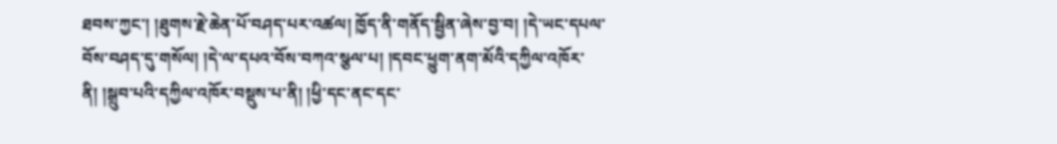ཐབས་ཀྱང་། །ཐུགས་རྗེ་ཆེན་པོ་བཤད་པར་འཚལ། ཁྱོད་ནི་གནོད་སྦྱིན་ཞེས་བྱ་བ། །དེ་ཡང་དཔལ་བོས་བཤད་དུ་གསོལ། །དེ་ལ་དཔའ་བོས་བཀའ་སྩལ་པ། །དབང་ཕྱུག་ནག་མོའི་དཀྱིལ་འཁོར་ནི། །སྒྲུབ་པའི་དཀྱིལ་འཁོར་བསྡུས་པ་ནི། །ཕྱི་དང་ནང་དང་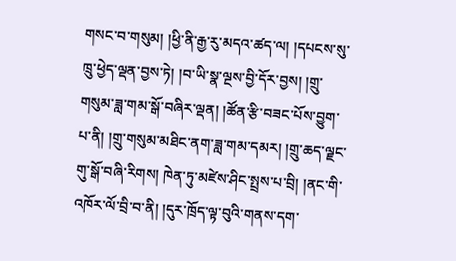གསང་བ་གསུམ། །ཕྱི་ནི་རྒྱ་རུ་མདའ་ཚད་ལ། །དཔངས་སུ་ཁྲུ་ཕྱེད་ལྡན་བྱས་ཏེ། །བ་ཡི་སྣ་ལྔས་བྱི་དོར་བྱས། །གྲུ་གསུམ་ཟླ་གམ་སྒོ་བཞིར་ལྡན། །ཚོན་རྩི་བཟང་པོས་བྱུག་པ་ནི། །གྲུ་གསུམ་མཐིང་ནག་ཟླ་གམ་དམར། །གྲུ་ཆད་ལྗང་གུ་སྒོ་བཞི་རིགས། ཁེན་ཏུ་མཛེས་ཤིང་སྤྲས་པ་བྲི། །ནང་གི་འཁོར་ལོ་བྲི་བ་ནི། །དུར་ཁྲོད་ལྟ་བུའི་གནས་དག་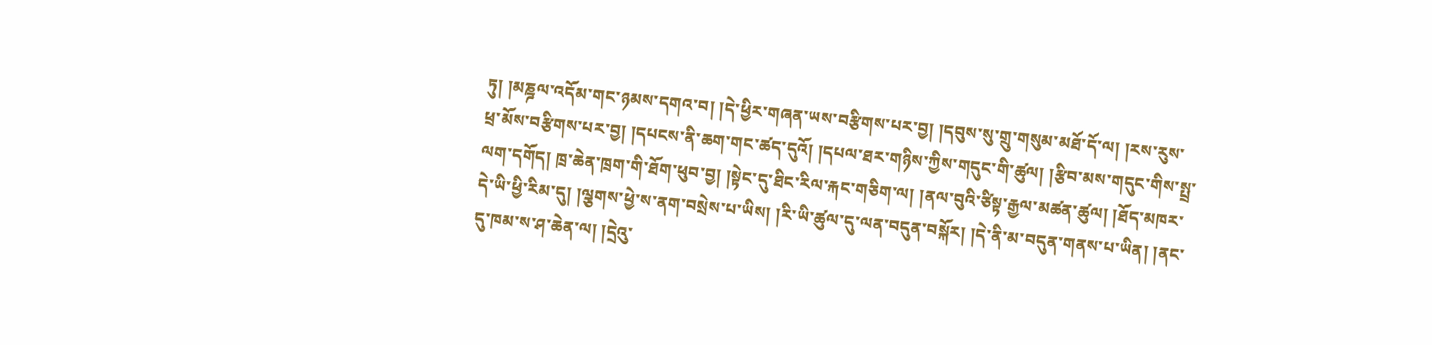ཏུ། །མཎྜལ་འདོམ་གང་ཉམས་དགའ་བ། །དེ་ཕྱིར་གཞན་ཡས་བརྩིགས་པར་བྱ། །དབུས་སུ་གྲུ་གསུམ་མཐོ་དོ་ལ། །རས་རུས་ཕྲ་མོས་བརྩིགས་པར་བྱ། །དཔངས་ནི་ཆག་གང་ཚད་དུའོ། །དཔལ་ཐར་གཉིས་ཀྱིས་གདུང་གི་ཚུལ། །རྩིབ་མས་གདུང་གིས་སྤྲ་ལག་དགོད། ཁྲ་ཆེན་ཁྲག་གི་ཐོག་ཕུབ་བྱ། །སྟེང་དུ་ཐིང་རིལ་རྐང་གཅིག་ལ། །ནལ་བུའི་ཙིསྟ་རྒྱལ་མཚན་ཚུལ། །ཐོད་མཁར་དེ་ཡི་ཕྱི་རིམ་དུ། །ལྕགས་ཕྱེ་ས་ནག་བསྲེས་པ་ཡིས། །རི་ཡི་ཚུལ་དུ་ལན་བདུན་བསྐོར། །དེ་ནི་མ་བདུན་གནས་པ་ཡིན། །ནང་དུ་ཁམ་ས་ཤ་ཆེན་ལ། །དྲེའུ་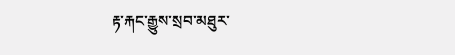རྟ་རྐང་རྒྱུས་སྲབ་མཐུར་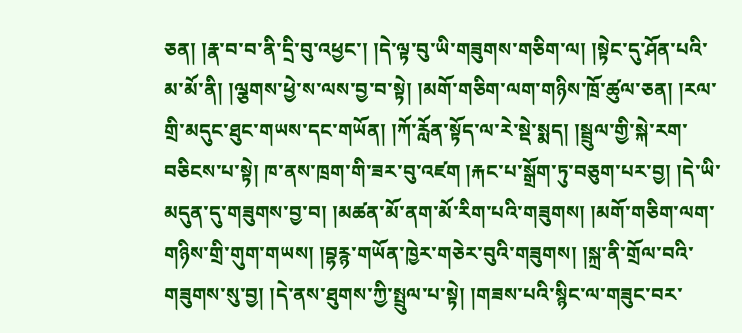ཅན། །རྣ་བ་བ་ནི་དྲི་བུ་འཕྱང་། །དེ་ལྟ་བུ་ཡི་གཟུགས་གཅིག་ལ། །སྟེང་དུ་ཤོན་པའི་མ་མོ་ནི། །ལྕགས་ཕྱེ་ས་ལས་བྱ་བ་སྟེ། །མགོ་གཅིག་ལག་གཉིས་ཁྲོ་ཚུལ་ཅན། །རལ་གྲི་མདུང་ཐུང་གཡས་དང་གཡོན། །ཀོ་རློན་སྟོད་ལ་རེ་སྡེ་སྨད། །སྦྲུལ་གྱི་སྐེ་རག་བཅིངས་པ་སྟེ། ཁ་ནས་ཁྲག་གི་ཟར་བུ་འཛག །རྐང་པ་སྒྲོག་ཏུ་བཅུག་པར་བྱ། །དེ་ཡི་མདུན་དུ་གཟུགས་བྱ་བ། །མཚན་མོ་ནག་མོ་རིག་པའི་གཟུགས། །མགོ་གཅིག་ལག་གཉིས་གྲི་གུག་གཡས། །བྷརྙ་གཡོན་ཁྱེར་གཅེར་བུའི་གཟུགས། །སྐྲ་ནི་གྲོལ་བའི་གཟུགས་སུ་བྱ། །དེ་ནས་ཐུགས་ཀྱི་སྤྲུལ་པ་སྟེ། །གཟས་པའི་སྙིང་ལ་གཟུང་བར་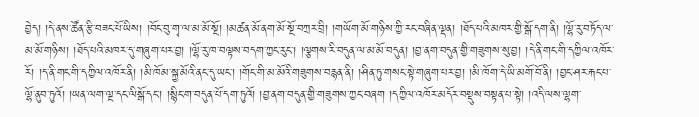བྱེད། །དེ་ནས་ཚོན་རྩི་བཟང་པོ་ཡིས། །བོང་བུ་གྭ་ལ་མ་མོ་སྔོ། །མཚན་མོ་ནག་མོ་སྔོ་བཀྲར་བྲི། །གཡོག་མོ་གཉིས་ཀྱི་རང་བཞིན་ལྡན། །ཐོད་པའི་མཁར་གྱི་སྒོ་དག་ནི། །ལྷོ་རུ་བཏོད་ལ་མ་མོ་གཉིས། །ཐོད་པའི་མཁར་དུ་གཞུག་པར་བྱ། །ལྷོ་རུ་ཁ་བལྟས་བདག་ཀྱང་རུང་། །ལྕགས་རི་བདུན་ལ་མ་མོ་བདུན། །བྱ་ནག་བདུན་གྱི་གཟུགས་སུ་བྱ། །དེ་ནི་གང་གི་དཀྱིལ་འཁོར་རོ། །ད་ནི་གང་གི་དཀྱིལ་འཁོར་ནི། །མི་ཁོམ་སྐྱ་མོའི་ནང་དུ་ཡང་། །གོང་གི་མ་མོའི་གཟུགས་བརྙན་ནི། །ཤིན་ཏུ་གསང་སྟེ་གཞུག་པར་བྱ། །མི་ཁོག་དེ་ཡི་མགོ་བོ་ནི། །བྱང་ཤར་རྐང་པ་ལྷོ་ནུབ་ཏུའོ། །ཡན་ལག་ལྔ་དང་ལིསྒོ་དང་། །སྙིང་ག་བདུན་པོ་དག་ཏུའོ། །བྱ་ནག་བདུན་གྱི་གཟུགས་ཀྱང་བཞག །དཀྱིལ་འཁོར་མདོར་བསྡུས་བསྟན་པ་སྟེ། །འདི་ལས་ལྷག་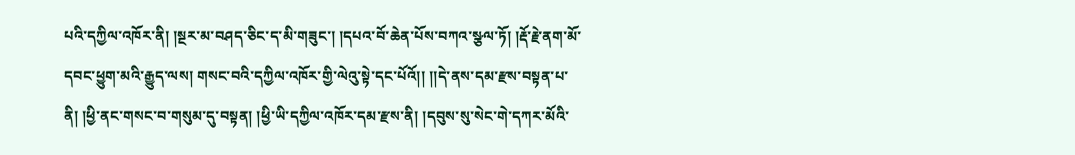པའི་དཀྱིལ་འཁོར་ནི། །སྔར་མ་བཤད་ཅིང་ད་མི་གཟུང་། །དཔའ་བོ་ཆེན་པོས་བཀའ་སྩལ་ཏོ། །རྡོ་རྗེ་ནག་མོ་དབང་ཕྱུག་མའི་རྒྱུད་ལས། གསང་བའི་དཀྱིལ་འཁོར་གྱི་ལེའུ་སྟེ་དང་པོའོ།། །།དེ་ནས་དམ་རྫས་བསྟན་པ་ནི། །ཕྱི་ནང་གསང་བ་གསུམ་དུ་བསྟན། །ཕྱི་ཡི་དཀྱིལ་འཁོར་དམ་རྫས་ནི། །དབུས་སུ་སེང་གེ་དཀར་མོའི་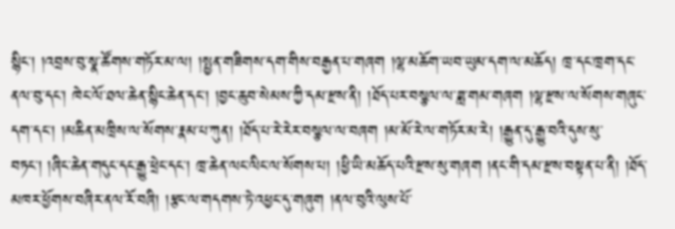སྙིང་། །འབྲས་བུ་སྣ་ཚོགས་གཏོར་མ་ལ། །སྤྱན་གཟིགས་དག་གིས་བརྒྱན་པ་གཞག །ལྷ་མཆོག་ཡབ་ཡུམ་དག་ལ་མཆོད། ཁྲ་དང་ཁྲག་དང་ནལ་བུ་དང་། ཁེང་ལོ་ཐལ་ཆེན་སྙིང་ཆེན་དང་། །བྱང་ཆུབ་སེམས་ཀྱི་དམ་རྫས་ནི། །ཐོད་པར་བསྩལ་ལ་ཟླ་གམ་གཞག །ལྷ་རྫས་ལ་སོགས་གཞུང་དག་དང་། །མཆིན་མཁྲིས་ལ་སོགས་རྣམ་པ་ཀུན། །ཐོད་པ་རེ་རེར་བསྩལ་ལ་བཞག །མ་མོ་རེ་ལ་གཏོར་མ་རེ། །རྒྱུན་དུ་རྒྱུ་བའི་དུས་སུ་བཏང་། །ཞིང་ཆེན་གདུང་དང་རྒྱུ་ཕྲེང་དང་། ཁྲ་ཆེན་ལང་ལིང་ལ་སོགས་པ། །ཕྱི་ཡི་མཆོད་པའི་རྫས་སུ་གཞག །ནང་གི་དམ་རྫས་བསྟན་པ་ནི། །ཐོད་མཁར་ཕྱོགས་བཞིར་ནལ་རོ་བཞི། །རྩང་ལ་གདགས་ཏེ་འཕྱང་དུ་གཞུག །ནལ་བུའི་ལུས་པོ་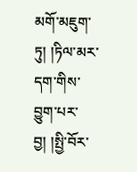མགོ་མཇུག་ཏུ། །ཏིལ་མར་དག་གིས་བྱུག་པར་བྱ། །སྤྱི་བོར་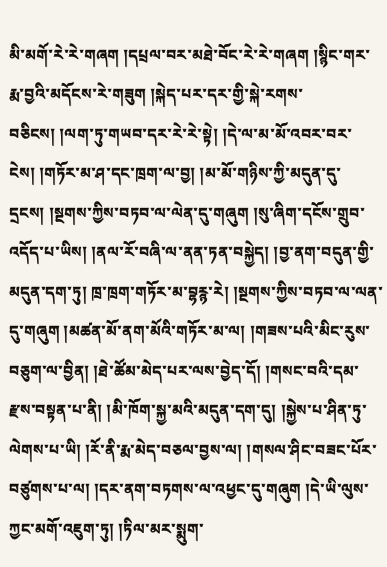མི་མགོ་རེ་རེ་གཞག །དཔྲལ་བར་མཐེ་བོང་རེ་རེ་གཞག །སྙིང་གར་རྨ་བྱའི་མདོངས་རེ་གཟུག །སྐེད་པར་དར་གྱི་སྐེ་རགས་བཅིངས། །ལག་ཏུ་གཡབ་དར་རེ་རེ་སྟེ། །དེ་ལ་མ་མོ་འབར་བར་ངེས། །གཏོར་མ་ཤ་དང་ཁྲག་ལ་བྱ། །མ་མོ་གཉིས་ཀྱི་མདུན་དུ་དྲངས། །སྔགས་ཀྱིས་བཏབ་ལ་ལེན་དུ་གཞུག །སུ་ཞིག་དངོས་གྲུབ་འདོད་པ་ཡིས། །ནལ་རོ་བཞི་ལ་ནན་ཏན་བསྐྱེད། །བྱ་ནག་བདུན་གྱི་མདུན་དག་ཏུ། ཁྲ་ཁྲག་གཏོར་མ་བྷརྙ་རེ། །སྔགས་ཀྱིས་བཏབ་ལ་ལན་དུ་གཞུག །མཚན་མོ་ནག་མོའི་གཏོར་མ་ལ། །གཟས་པའི་མིང་རུས་བཅུག་ལ་བྱིན། །ཐེ་ཚོམ་མེད་པར་ལས་བྱེད་དོ། །གསང་བའི་དམ་རྫས་བསྟན་པ་ནི། །མི་ཁོག་སྐྱ་མའི་མདུན་དག་དུ། །སྐྱེས་པ་ཤིན་ཏུ་ལེགས་པ་ཡི། །རོ་ནི་རྨ་མེད་བཅལ་བྱས་ལ། །གསལ་ཤིང་བཟང་པོར་བཙུགས་པ་ལ། །དར་ནག་བཏགས་ལ་འཕྱང་དུ་གཞུག །དེ་ཡི་ལུས་ཀྱང་མགོ་འཇུག་ཏུ། །ཏིལ་མར་སྨུག་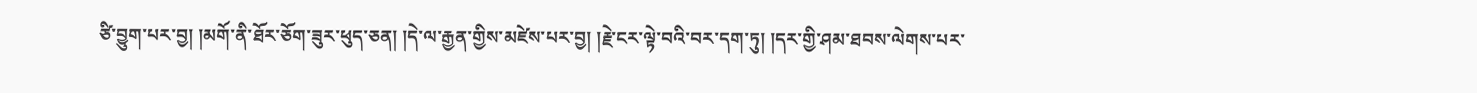ཙི་བྱུག་པར་བྱ། །མགོ་ནི་ཐོར་ཅོག་ཟུར་ཕུད་ཅན། །དེ་ལ་རྒྱན་གྱིས་མཛེས་པར་བྱ། །རྗེ་ངར་ལྟེ་བའི་བར་དག་ཏུ། །དར་གྱི་ཤམ་ཐབས་ལེགས་པར་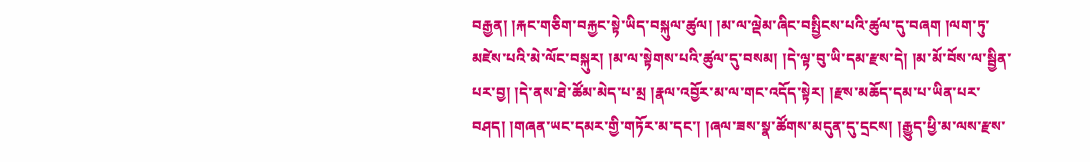བརྒྱན། །རྐང་གཅིག་བརྐྱང་སྟེ་ཡིད་བསྐུལ་ཚུལ། །མ་ལ་ལྡེམ་ཞིང་བསྤྱིངས་པའི་ཚུལ་དུ་བཞག །ལག་ཏུ་མཛེས་པའི་མེ་ལོང་བསྐུར། །མ་ལ་སྟེགས་པའི་ཚུལ་དུ་བསམ། །དེ་ལྟ་བུ་ཡི་དམ་རྫས་དེ། །མ་མོ་བོས་ལ་སྦྱིན་པར་བྱ། །དེ་ནས་ཐེ་ཚོམ་མེད་པ་མྲ །རྣལ་འབྱོར་མ་ལ་གང་འདོད་སྟེར། །རྫས་མཆོད་དམ་པ་ཡིན་པར་བཤད། །གཞན་ཡང་དམར་གྱི་གཏོར་མ་དང་། །ཞལ་ཟས་སྣ་ཚོགས་མདུན་དུ་དྲངས། །རྒྱུད་ཕྱི་མ་ལས་རྫས་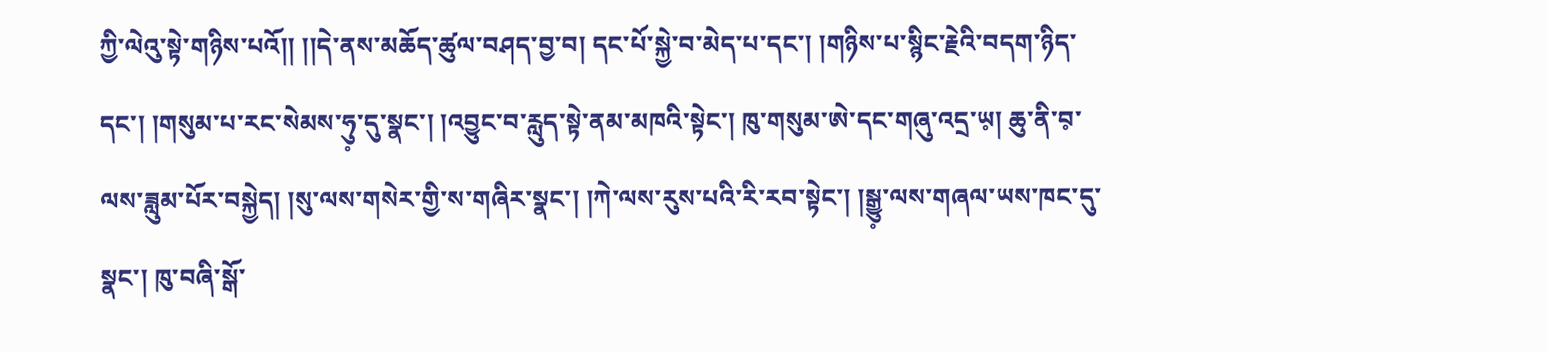ཀྱི་ལེའུ་སྟེ་གཉིས་པའོ།། །།དེ་ནས་མཆོད་ཚུལ་བཤད་བྱ་བ། དང་པོ་སྐྱེ་བ་མེད་པ་དང་། །གཉིས་པ་སྙིང་རྗེའི་བདག་ཉིད་དང་། །གསུམ་པ་རང་སེམས་ཧུ༷་དུ་སྣང་། །འབྱུང་བ་རླུད་སྟེ་ནམ་མཁའི་སྟེང་། ཁུ་གསུམ་ཨེ་དང་གཞུ་འདྲ་ཡ༷། ཆུ་ནི་བ༷་ལས་ཟླུམ་པོར་བསྐྱེད། །སུ་ལས་གསེར་གྱི་ས་གཞིར་སྣང་། །ཀེ་ལས་རུས་པའི་རི་རབ་སྟེང་། །སྒྱུ༷་ལས་གཞལ་ཡས་ཁང་དུ་སྣང་། ཁུ་བཞི་སྒོ་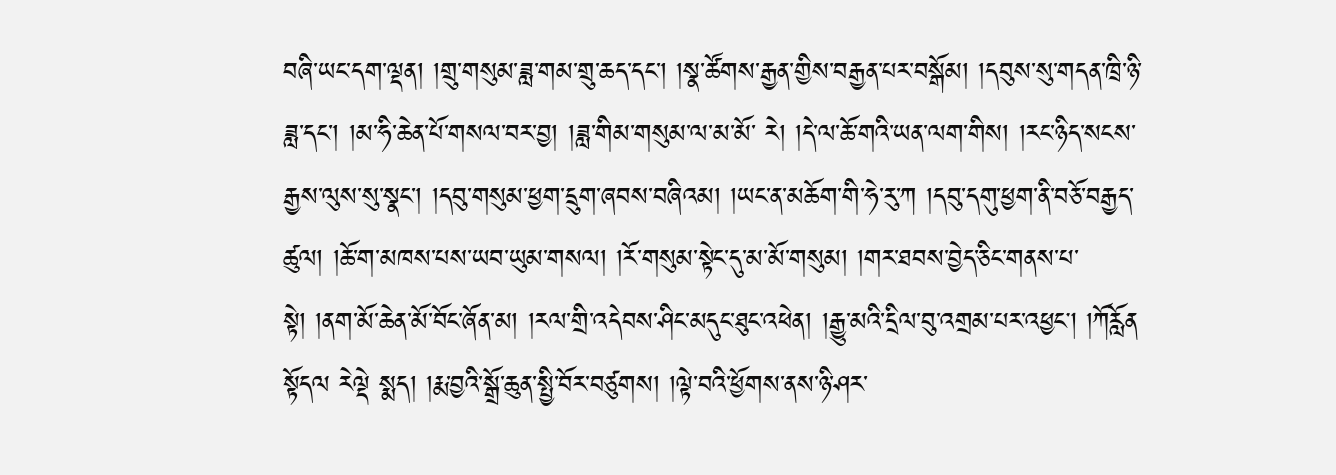བཞི་ཡང་དག་ལྡན། །གྲུ་གསུམ་ཟླ་གམ་གྲུ་ཆད་དང་། །སྣ་ཚོགས་རྒྱན་གྱིས་བརྒྱན་པར་བསྒོམ། །དབུས་སུ་གདན་ཁྲི་ཉི་ཟླ་དང་། །མ་ཧི་ཆེན་པོ་གསལ་བར་བྱ། །ཟླ་གིམ་གསུམ་ལ་མ་མོ་ རེ། །དེ་ལ་ཆོ་གའི་ཡན་ལག་གིས། །རང་ཉིད་སངས་རྒྱས་ལུས་སུ་སྣང་། །དབུ་གསུམ་ཕྱག་དྲུག་ཞབས་བཞིའམ། །ཡང་ན་མཆོག་གི་ཧེ་རུ་ཀ །དབུ་དགུ་ཕྱག་ནི་བཅོ་བརྒྱད་ཚུལ། །ཆོ་ག་མཁས་པས་ཡབ་ཡུམ་གསལ། །རོ་གསུམ་སྟེང་དུ་མ་མོ་གསུམ། །གར་ཐབས་བྱེད་ཅིང་གནས་པ་སྟེ། །ནག་མོ་ཆེན་མོ་བོང་ཞོན་མ། །རལ་གྲི་འདེབས་ཤིང་མདུང་ཐུང་འཕེན། །རྒྱུ་མའི་དྲིལ་བུ་འགྲམ་པར་འཕྱང། །ཀོརློན སྟོདལ རེལྡེ སྨད། །རྨ་བྱའི་སྒྲོ་ཆུན་སྤྱི་བོར་བཙུགས། །ལྟེ་བའི་ཕྱོགས་ནས་ཉི་ཤར་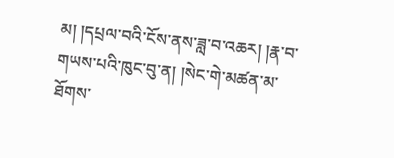མ། །དཔྲལ་བའི་ངོས་ནས་ཟླ་བ་འཆར། །རྣ་བ་གཡས་པའི་ཁུང་བུ་ན། །སེང་གེ་མཚན་མ་ཐོགས་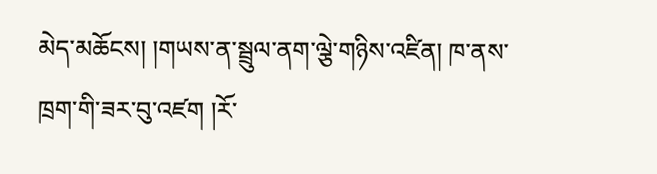མེད་མཆོངས། །གཡས་ན་སྦྲུལ་ནག་ལྕེ་གཉིས་འཛིན། ཁ་ནས་ཁྲག་གི་ཟར་བུ་འཛག །རོ་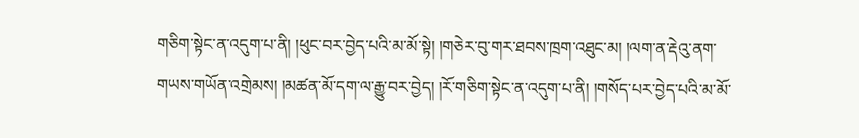གཅིག་སྟེང་ན་འདུག་པ་ནི། །ཕུང་བར་བྱེད་པའི་མ་མོ་སྟེ། །གཅེར་བུ་གར་ཐབས་ཁྲག་འཐུང་མ། །ལག་ན་རྡེའུ་ནག་གཡས་གཡོན་འགྲེམས། །མཚན་མོ་དག་ལ་རྒྱུ་བར་བྱེད། །རོ་གཅིག་སྟེང་ན་འདུག་པ་ནི། །གསོད་པར་བྱེད་པའི་མ་མོ་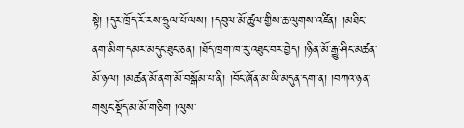སྟེ། །དུར་ཁྲོད་རོ་རས་ཧྲུལ་པོ་ལས། །དབུལ་མོ་ཚུལ་གྱིས་ཆ་ལུགས་འཛིན། །མཐིང་ནག་མིག་དམར་མདུང་ཐུང་ཅན། །ཐོད་ཁྲག་ཁ་རུ་འཐུང་བར་བྱེད། །ཉིན་མོ་རྒྱུ་ཤིང་མཚན་མོ་ཉལ། །མཚན་མོ་ནག་མོ་བསྒོམ་པ་ནི། །བོང་ཞོན་མ་ཡི་མདུན་དག་ན། །བཀའ་ཉན་གསུང་སྡོད་མ་མོ་གཅིག །ལུས་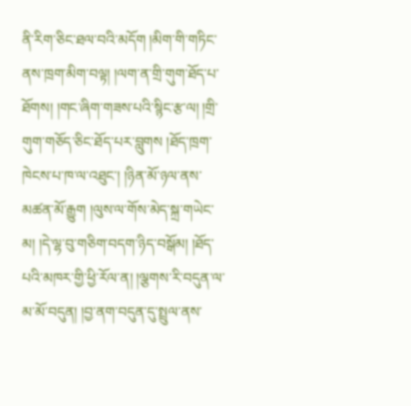ནི་རིག་ཅིང་ཐལ་བའི་མདོག །མིག་གི་གཏིང་ནས་ཁྲག་མིག་བལྟ། །ལག་ན་གྲི་གུག་ཐོད་པ་ཐོགས། །གང་ཞིག་གཟས་པའི་སྙིང་རྩ་ལ། །གྲི་གུག་གཅོད་ཅིང་ཐོད་པར་བླུགས །ཐོད་ཁྲག་ཁེངས་པ་ཁ་ལ་འཐུང་། །ཉིན་མོ་ཉལ་ནས་མཚན་མོ་རྒྱུག །ལུས་ལ་གོས་མེད་སྐྲ་གཡེང་མ། །དེ་ལྷ་བུ་གཅིག་བདག་ཉིད་བསྒོམ། །ཐོད་པའི་མཁར་གྱི་ཕྱི་རོལ་ན། །ལྕགས་རི་བདུན་ལ་མ་མོ་བདུན། །བྱ་ནག་བདུན་དུ་སྤྲུལ་ནས་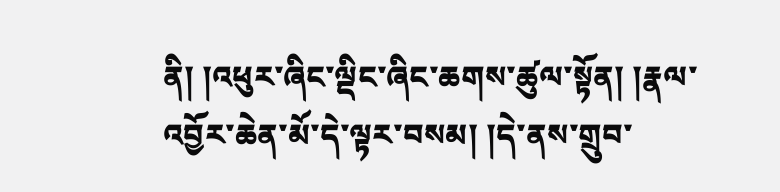ནི། །འཕུར་ཞིང་ལྡིང་ཞིང་ཆགས་ཚུལ་སྟོན། །རྣལ་འབྱོར་ཆེན་མོ་དེ་ལྟར་བསམ། །དེ་ནས་གྲུབ་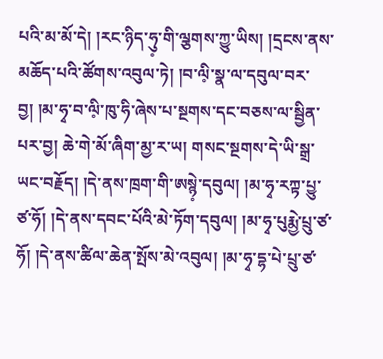པའི་མ་མོ་དེ། །རང་ཉིད་ཧུ༷་གི་ལྕགས་ཀྱུ་ཡིས། །དྲངས་ནས་མཆོད་པའི་ཚོགས་འབུལ་ཏེ། །བ་ལི༷་སྣ་ལ་དབུལ་བར་བྱ། །མ་ཧྭ་བ་ལི༷་ཁུ་ཧི་ཞེས་པ་སྔགས་དང་བཅས་ལ་སྦྱིན་པར་བྱ། ཆེ་གེ་མོ་ཞིག་མྱ་ར་ཡ། གསང་སྔགས་དེ་ཡི་སྒྲ་ཡང་བརྗོད། །དེ་ནས་ཁྲག་གི་ཨསྙེ༷་དབུལ། །མ་ཧྭ་རཀྟ་པྱུ་ཙ་ཧོ། །དེ་ནས་དབང་པོའི་མེ་ཏོག་དབུལ། །མ་ཧྭ་པུརྨྱེ་པྲུ་ཙ་ཧོ། །དེ་ནས་ཚིལ་ཆེན་སྤོས་མེ་འབུལ། །མ་ཧྭ་དྷ་པེ་པྲུ་ཙ་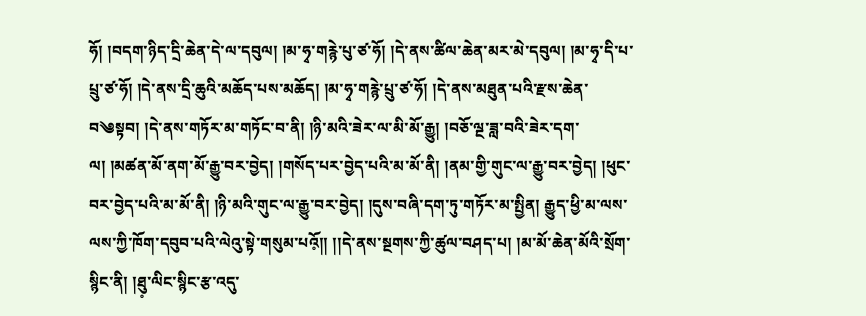ཧོ། །བདག་ཉིད་དྲི་ཆེན་དེ་ལ་དབུལ། །མ་ཧྭ་གརྙེ་པུ་ཙ་ཧོ། །དེ་ནས་ཚིལ་ཆེན་མར་མེ་དབུལ། །མ་ཧྭ་དི་པ་པྲུ་ཙ་ཧོ། །དེ་ནས་དྲི་ཆུའི་མཆོད་པས་མཆོད། །མ་ཧྭ་གརྙེ་པྲུ་ཙ་ཧོ། །དེ་ནས་མཐུན་པའི་རྫས་ཆེན་བ༄སྟབ། །དེ་ནས་གཏོར་མ་གཏོང་བ་ནི། །ཉི་མའི་ཟེར་ལ་མི་མོ་རྒྱུ། །བཅོ་ལྔ་ཟླ་བའི་ཟེར་དག་ལ། །མཚན་མོ་ནག་མོ་རྒྱུ་བར་བྱེད། །གསོད་པར་བྱེད་པའི་མ་མོ་ནི། །ནམ་གྱི་གུང་ལ་རྒྱུ་བར་བྱེད། །ཕུང་བར་བྱེད་པའི་མ་མོ་ནི། །ཉི་མའི་གུང་ལ་རྒྱུ་བར་བྱེད། །དུས་བཞི་དག་ཏུ་གཏོར་མ་སྤྱིན། རྒྱུད་ཕྱི་མ་ལས་ལས་ཀྱི་ཁོག་དབུབ་པའི་ལེའུ་སྟེ་གསུམ་པའོ༷།། །།དེ་ནས་སྔགས་ཀྱི་ཚུལ་བཤད་པ། །མ་མོ་ཆེན་མོའི་སྲོག་སྙིང་ནི། །ཐུ༷་ལིང་སྙིང་རྩ་འདུ་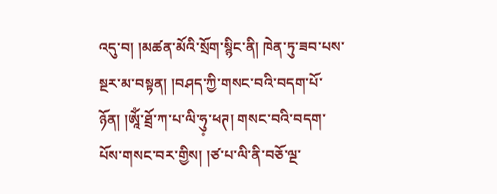འདུ་བ། །མཚན་མོའི་སྲོག་སྙིང་ནི། ཁེན་ཏུ་ཟབ་པས་སྔར་མ་བསྟན། །བཤད་ཀྱི་གསང་བའི་བདག་པོ་ཉོན། །ཨཱོཾ་ཐྲོ་ཀ་པ་ལི་ཧུ༷་ཕཊ། གསང་བའི་བདག་པོས་གསང་བར་གྱིས། །ཙ་པ་ལི་ནི་བཅོ་ལྔ་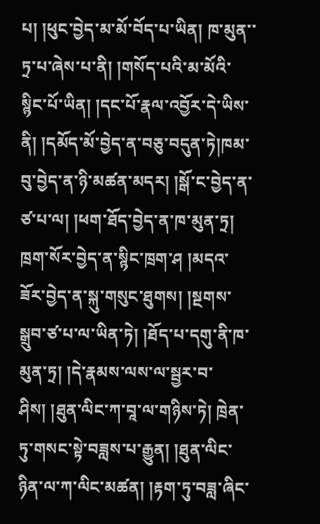པ། །ཕུང་བྱེད་མ་མོ་བོད་པ་ཡིན། ཁ་མུན་་ཏྲ་པ་ཞེས་པ་ནི། །གསོད་པའི་མ་མོའི་སྙིང་པོ་ཡིན། །དང་པོ་རྣལ་འབྱོར་དེ་ཡིས་ནི། །དམོད་མོ་བྱེད་ན་བཅུ་བདུན་ཏེ།ཁམ་བུ་བྱེད་ན་ཉི་མཚན་མདར། །སྒོ་ང་བྱེད་ན་ཙ་པ་ལ། །ཕག་ཐོད་བྱེད་ན་ཁ་མུན་ཏྲ། ཁྲག་སོར་བྱེད་ན་སྙིང་ཁྲག་ཤ །མདའ་ཟོར་བྱེད་ན་སྐུ་གསུང་ཐུགས། །སྔགས་སྒྲུབ་ཙ་པ་ལ་ཡིན་ཏེ། །ཐོད་པ་དགུ་ནི་ཁ་མུན་ཏྲ། །དེ་རྣམས་ལས་ལ་སྦྱར་བ་ཤིས། །ཐུན་ལིང་ཀ་བཱ་ལ་གཉིས་ཏེ། ཁྲེན་ཏུ་གསང་སྟེ་བཟླས་པ་རྒྱུན། །ཐུན་ལིང་ཉིན་ལ་ཀ་ལིང་མཚན། །རྟག་ཏུ་བཟླ་ཞིང་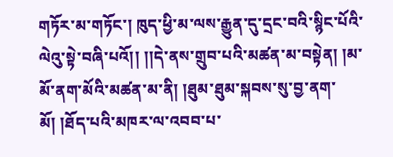གཏོར་མ་གཏོང་། ཁུད་ཕྱི་མ་ལས་རྒྱུན་དུ་དྲང་བའི་སྙིང་པོའི་ལེའུ་སྟེ་བཞི་པའོ།། །།དེ་ནས་གྲུབ་པའི་མཚན་མ་བསྟེན། །མ་མོ་ནག་མོའི་མཚན་མ་ནི། །ཐུམ་ཐུམ་སྐབས་སུ་བྱ་ནག་མོ། །ཐོད་པའི་མཁར་ལ་འབབ་པ་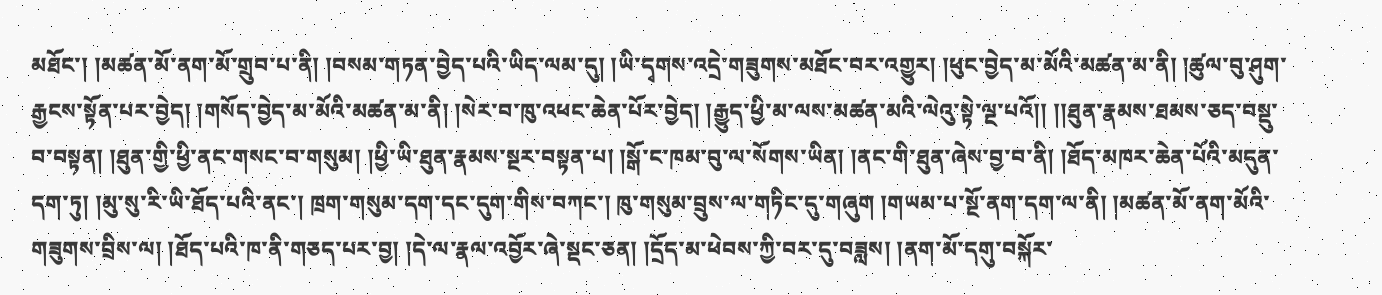མཐོང་། །མཚན་མོ་ནག་མོ་གྲུབ་པ་ནི། །བསམ་གཏན་བྱེད་པའི་ཡིད་ལམ་དུ། །ཡི་དྭགས་འདྲེ་གཟུགས་མཐོང་བར་འགྱུར། །ཕུང་བྱེད་མ་མོའི་མཚན་མ་ནི། །ཚུལ་བུ་ཤུག་རྒྱངས་སྟོན་པར་བྱེད། །གསོད་བྱེད་མ་མོའི་མཚན་མ་ནི། །སེར་བ་ཁུ་འཕང་ཆེན་པོར་བྱེད། །རྒྱུད་ཕྱི་མ་ལས་མཚན་མའི་ལེའུ་སྟེ་ལྔ་པའོ།། །།ཐུན་རྣམས་ཐམས་ཅད་བསྡུ་བ་བསྟན། །ཐུན་གྱི་ཕྱི་ནང་གསང་བ་གསུམ། །ཕྱི་ཡི་ཐུན་རྣམས་སྔར་བསྟན་པ། །སྒོ་ང་ཁམ་བུ་ལ་སོགས་ཡིན། །ནང་གི་ཐུན་ཞེས་བྱ་བ་ནི། །ཐོད་མཁར་ཆེན་པོའི་མདུན་དག་ཏུ། །མུ་སུ་རི་ཡི་ཐོད་པའི་ནང་། ཁྲག་གསུམ་དག་དང་དུག་གིས་བཀང་། ཁུ་གསུམ་བྲུས་ལ་གཏིང་དུ་གཞུག །གཡམ་པ་སྔོ་ནག་དག་ལ་ནི། །མཚན་མོ་ནག་མོའི་གཟུགས་བྲིས་ལ། །ཐོད་པའི་ཁ་ནི་གཅད་པར་བྱ། །དེ་ལ་རྣལ་འབྱོར་ཞེ་སྡང་ཅན། །དྲོད་མ་ཕེབས་ཀྱི་བར་དུ་བཟླས། །ནག་མོ་དགུ་བསྐོར་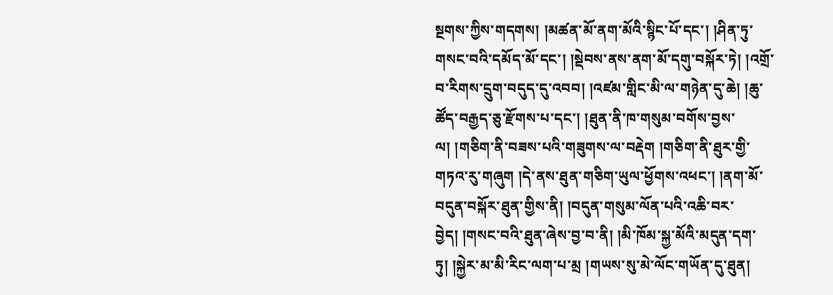སྔགས་ཀྱིས་གདགས། །མཚན་མོ་ནག་མོའི་སྙིང་པོ་དང་། །ཤིན་ཏུ་གསང་བའི་དམོད་མོ་དང་། །སྡེབས་ནས་ནག་མོ་དགུ་བསྐོར་ཏེ། །འགྲོ་བ་རིགས་དྲུག་བདུད་དུ་འབབ། །འཛམ་གླིང་མི་ལ་གཉེན་དུ་ཆེ། །ཆུ་ཚོད་བརྒྱད་ཅུ་རྫོགས་པ་དང་། །ཐུན་ནི་ཁ་གསུམ་བགོས་བྱས་ལ། །གཅིག་ནི་བཟས་པའི་གཟུགས་ལ་བརྡེག །གཅིག་ནི་ཐུར་གྱི་གཏའ་རུ་གཞུག །དེ་ནས་ཐུན་གཅིག་ཡུལ་ཕྱོགས་འཕང་། །ནག་མོ་བདུན་བསྐོར་ཐུན་གྱིས་ནི། །བདུན་གསུམ་ལོན་པའི་འཆི་བར་བྱེད། །གསང་བའི་ཐུན་ཞེས་བྱ་བ་ནི། །མི་ཁོམ་སྐྱ་མོའི་མདུན་དག་ཏུ། །སྐྱེར་མ་མི་རིང་ལག་པ་མྲ །གཡས་སུ་མེ་ལོང་གཡོན་དུ་ཐུན།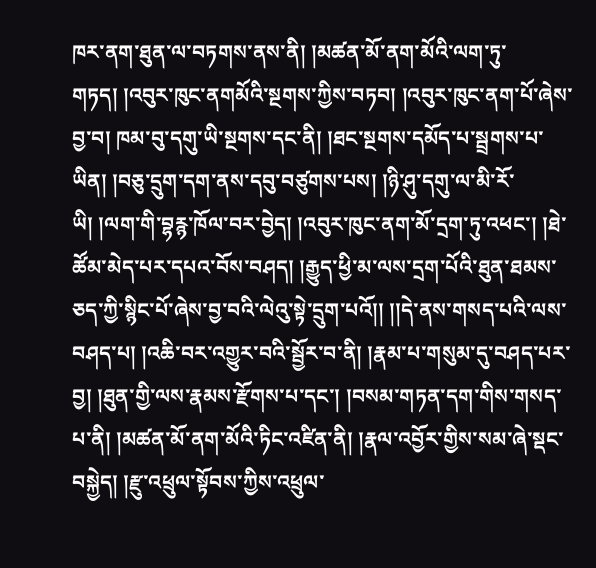ཁར་ནག་ཐུན་ལ་བཏགས་ནས་ནི། །མཚན་མོ་ནག་མོའི་ལག་ཏུ་གཏད། །འབུར་ཁུང་ནགམོའི་སྔགས་ཀྱིས་བཏབ། །འབུར་ཁུང་ནག་པོ་ཞེས་བྱ་བ། ཁམ་བུ་དགུ་ཡི་སྔགས་དང་ནི། །ཐང་སྔགས་དམོད་པ་སྦྲགས་པ་ཡིན། །བཅུ་དྲུག་དག་ནས་དབུ་བཙུགས་པས། །ཉི་ཤུ་དགུ་ལ་མི་རོ་ཡི། །ལག་གི་བྷརྙ་ཁོལ་བར་བྱེད། །འབུར་ཁུང་ནག་མོ་དྲག་ཏུ་འཕང་། །ཐེ་ཚོམ་མེད་པར་དཔའ་བོས་བཤད། །རྒྱུད་ཕྱི་མ་ལས་དྲག་པོའི་ཐུན་ཐམས་ཅད་ཀྱི་སྙིང་པོ་ཞེས་བྱ་བའི་ལེའུ་སྟེ་དྲུག་པའོ།། །།དེ་ནས་གསད་པའི་ལས་བཤད་པ། །འཆི་བར་འགྱུར་བའི་སྦྱོར་བ་ནི། །རྣམ་པ་གསུམ་དུ་བཤད་པར་བྱ། །ཐུན་གྱི་ལས་རྣམས་རྫོགས་པ་དང་། །བསམ་གཏན་དག་གིས་གསད་པ་ནི། །མཚན་མོ་ནག་མོའི་ཏིང་འཛིན་ནི། །རྣལ་འབྱོར་གྱིས་སམ་ཞེ་སྡང་བསྐྱེད། །རྫུ་འཕྲུལ་སྟོབས་ཀྱིས་འཕྲུལ་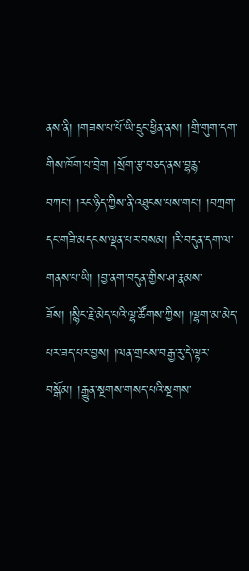ནས་ནི། །གཟས་པ་པོ་ཡི་དྲུང་ཕྱིན་ནས། །གྲི་གུག་དག་གིས་ཁོག་པ་བྲེག །སྲོག་རྩ་བཅད་ནས་བྷརྙ་བཀང་། །རང་ཉིད་ཀྱིས་ནི་འཐུངས་པས་གང་། །བཀྲག་དང་གཟི་མདངས་ལྡན་པར་བསམ། །རི་བདུན་དག་ལ་གནས་པ་ཡི། །བྱ་ནག་བདུན་གྱིས་ཤ་རྣམས་ཟོས། །སྙིང་རྗེ་མེད་པའི་ལྷ་ཚོགས་ཀྱིས། །ལྷག་མ་མེད་པར་ཟད་པར་བྱས། །ལན་གྲངས་བརྒྱ་རུ་དེ་ལྟར་བསྒོམ། །རྒྱུན་སྔགས་གསད་པའི་སྔགས་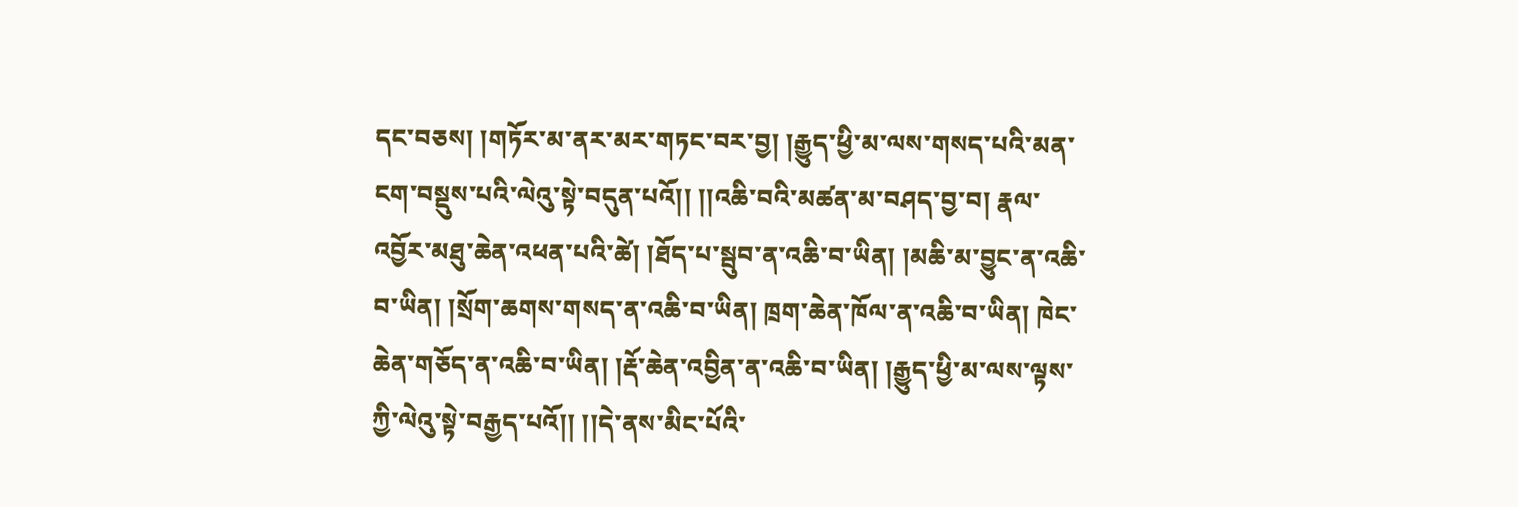དང་བཅས། །གཏོར་མ་ནར་མར་གཏང་བར་བྱ། །རྒྱུད་ཕྱི་མ་ལས་གསད་པའི་མན་ངག་བསྡུས་པའི་ལེའུ་སྟེ་བདུན་པའོ།། །།འཆི་བའི་མཚན་མ་བཤད་བྱ་བ། རྣལ་འབྱོར་མཐུ་ཆེན་འཕན་པའི་ཚེ། །ཐོད་པ་སྦུབ་ན་འཆི་བ་ཡིན། །མཆི་མ་བྱུང་ན་འཆི་བ་ཡིན། །སྲོག་ཆགས་གསད་ན་འཆི་བ་ཡིན། ཁྲག་ཆེན་ཁོལ་ན་འཆི་བ་ཡིན། ཁེང་ཆེན་གཅོད་ན་འཆི་བ་ཡིན། །རྡོ་ཆེན་འབྱིན་ན་འཆི་བ་ཡིན། །རྒྱུད་ཕྱི་མ་ལས་ལྟས་ཀྱི་ལེའུ་སྟེ་བརྒྱད་པའོ།། །།དེ་ནས་མིང་པོའི་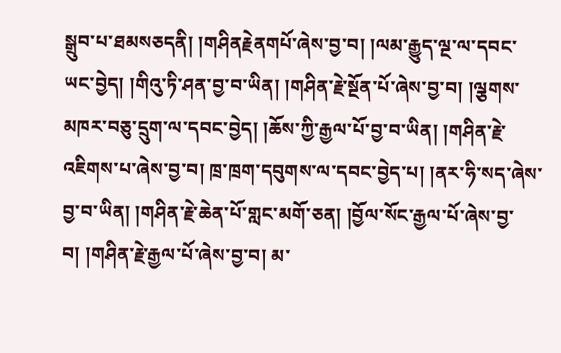སྒྲུབ་པ་ཐམསཅདནི། །གཤིནརྗེནགཔོ་ཞེས་བྱ་བ། །ལམ་རྒྱུད་ལྔ་ལ་དབང་ཡང་བྱེད། །གིའུ་ཏི་ཤན་བྱ་བ་ཡིན། །གཤིན་རྗེ་སྔོན་པོ་ཞེས་བྱ་བ། །ལྕགས་མཁར་བཅུ་དྲུག་ལ་དབང་བྱེད། །ཆོས་ཀྱི་རྒྱལ་པོ་བྱ་བ་ཡིན། །གཤིན་རྗེ་འཇིགས་པ་ཞེས་བྱ་བ། ཁྲ་ཁྲག་དབུགས་ལ་དབང་བྱེད་པ། །ནར་ཧི་སད་ཞེས་བྱ་བ་ཡིན། །གཤིན་རྗེ་ཆེན་པོ་གླང་མགོ་ཅན། །བྱོལ་སོང་རྒྱལ་པོ་ཞེས་བྱ་བ། །གཤིན་རྗེ་རྒྱལ་པོ་ཞེས་བྱ་བ། མ་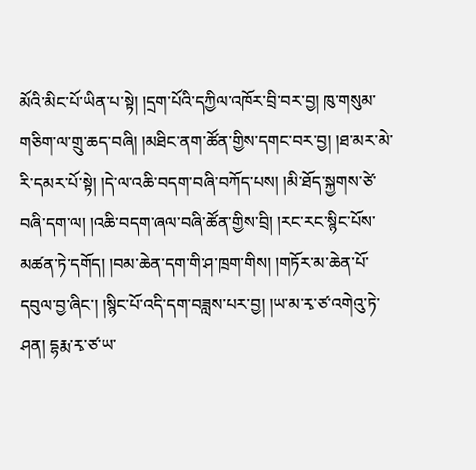མོའི་མིང་པོ་ཡིན་པ་སྟེ། །དྲག་པོའི་དཀྱིལ་འཁོར་བྲི་བར་བྱ། ཁུ་གསུམ་གཅིག་ལ་གྲུ་ཆད་བཞི། །མཐིང་ནག་ཚོན་གྱིས་དགང་བར་བྱ། །ཐ་མར་མེ་རི་དམར་པོ་སྟེ། །དེ་ལ་འཆི་བདག་བཞི་བཀོད་པས། །མི་ཐོད་སྐྱགས་ཙེ་བཞི་དག་ལ། །འཆི་བདག་ཞལ་བཞི་ཚོན་གྱིས་བྲི། །རང་རང་སྙིང་པོས་མཚན་ཏེ་དགོད། །བམ་ཆེན་དག་གི་ཤ་ཁྲག་གིས། །གཏོར་མ་ཆེན་པོ་དབུལ་བྱ་ཞིང་། །སྙིང་པོ་འདི་དག་བཟླས་པར་བྱ། །ཡ་མ་རྭ་ཙ་འགེའུ་ཏེ་ཤན། དྷརྨ་རྭ་ཙ་ཡ་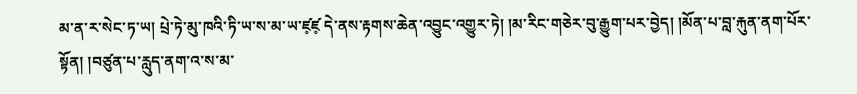མ་ན་ར་སེང་ཏ་ཡ། པྲེ་ཏེ་མུ་ཁའི་ཏི་ཡ་ས་མ་ཡ་ཛ༷ཛ༷ དེ་ནས་རྟགས་ཆེན་འབྱུང་འགྱུར་ཏེ། །མ་རིང་གཅེར་བུ་རྒྱུག་པར་བྱེད། །མོན་པ་བླ་རྐུན་ནག་པོར་སྟོན། །བཙུན་པ་རླུད་ནག་འ་ས་མ་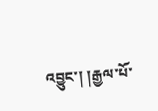འབྱུང་། །རྒྱལ་པོ་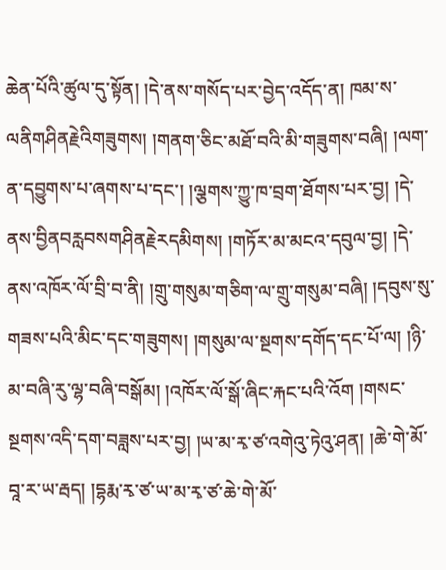ཆེན་པོའི་ཚུལ་དུ་སྟོན། །དེ་ནས་གསོད་པར་བྱེད་འདོད་ན། ཁམ་ས་ལནིགཤིནརྗེའིགཟུགས། །གནག་ཅིང་མཐོ་བའི་མི་གཟུགས་བཞི། །ལག་ན་དབྱུགས་པ་ཞགས་པ་དང་། །ལྕགས་ཀྱུ་ཁ་བྲག་ཐོགས་པར་བྱ། །དེ་ནས་བྱིནབརླབསགཤིནརྗེརདམིགས། །གཏོར་མ་མངའ་དབུལ་བྱ། །དེ་ནས་འཁོར་ལོ་བྲི་བ་ནི། །གྲུ་གསུམ་གཅིག་ལ་གྲུ་གསུམ་བཞི། །དབུས་སུ་གཟས་པའི་མིང་དང་གཟུགས། །གསུམ་ལ་སྔགས་དགོད་དང་པོ་ལ། །ཉི་མ་བཞི་རུ་ལྷ་བཞི་བསྒོམ། །འཁོར་ལོ་སྒོ་ཞིང་རྐང་པའི་འོག །གསང་སྔགས་འདི་དག་བཟླས་པར་བྱ། །ཡ་མ་རྭ་ཙ་འགེའུ་ཏེའུ་ཤན། །ཆེ་གེ་མོ་བཱ་ར་ཡ་རྦད། །དྷརྨ་རྭ་ཙ་ཡ་མ་རྭ་ཙ་ཆེ་གེ་མོ་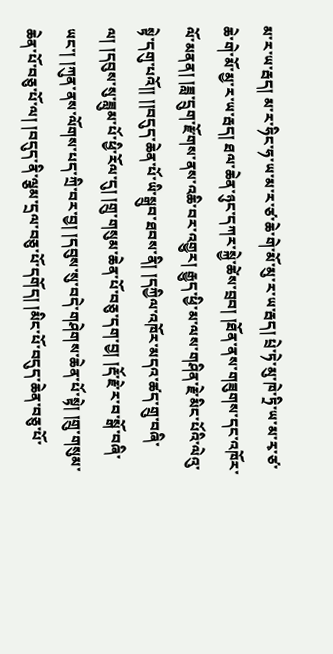མ་ར་ཡ་རྦད། མ་ར་ཧིང་ཧ་ཡ་མ་ར་ཙ་ཆེ་གེ་མོ་མུ་ར་ཡ་རྦད། པྲེ་ཏེ་མུ་ཁེ་ཏྲི་ཡ་མ་རྭ་ཙ་ཆེ་གེ་མོ་མྱ་ར་ཡ་རྦད། ཐལ་ཆེན་ཉུང་དཀར་སྐྱེ་ཚེས་བྲབ། །ཐོན་ནས་གཟུགས་དང་འཁོར་ལོ་མནན། །ཟླ་དྲུག་རྫོགས་ནས་འཆི་བར་འགྱུར། རྒྱུད་ཕྱི་མ་ལས་གཤིན་རྗེ་མིང་པོའི་ལེའུ་སྟེ་དགུ་པའོ།། །།བདུད་ཆེན་པོ་ཡི་སྒྲུབ་ཐབས་ནི། །དཀྱིལ་འཁོར་མདའ་ཚད་གྲུ་བཞི་ལ། །དབུས་སུ་ཟླུམ་པོ་ཕྱི་རོལ་དུ། །གྲུ་གསུམ་ཆེན་པོ་བཅུ་དག་བྱ། །རྡོ་རྗེ་ར་བ་སྒོ་བཞི་ཡང་། །ཀུན་ནས་ལོགས་པད་ཀྲི་བར་བྱ། །དབུས་སུ་བདེ་གཤེགས་ཆེན་པོ་སྟེ། །གྲུ་གསུམ་ཆེན་པོ་བཅུ་པོ་ལ། །བདུད་ནི་ལྕམ་དྲལ་བཅུ་པོ་དགོད། །མིང་པོ་བདུད་ཆེན་བཅུ་པོ་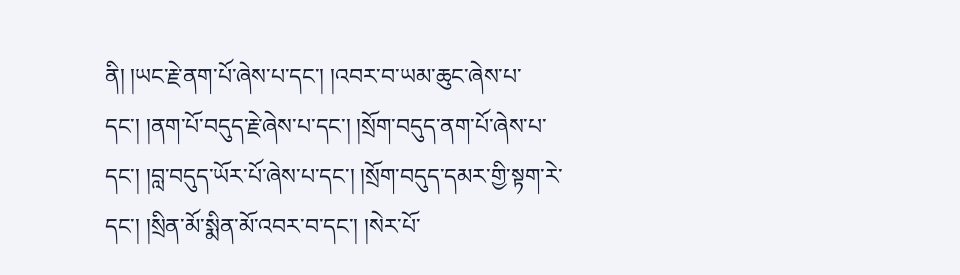ནི། །ཡང་རྗེ་ནག་པོ་ཞེས་པ་དང་། །འབར་བ་ཡམ་ཆུང་ཞེས་པ་དང་། །ནག་པོ་བདུད་རྗེ་ཞེས་པ་དང་། །སྲོག་བདུད་ནག་པོ་ཞེས་པ་དང་། །བླ་བདུད་ཡོར་པོ་ཞེས་པ་དང་། །སྲོག་བདུད་དམར་གྱི་སྟག་རེ་དང་། །སྲིན་མོ་སྨིན་མོ་འབར་བ་དང་། །སེར་པོ་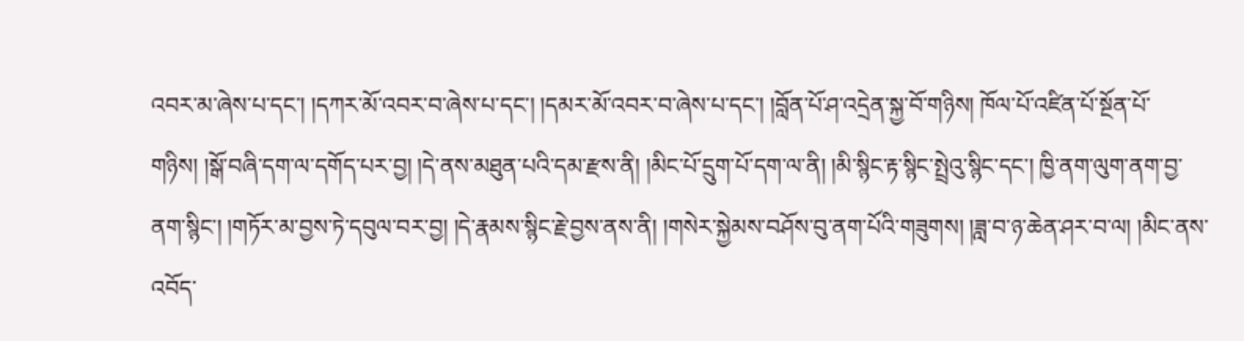འབར་མ་ཞེས་པ་དང་། །དཀར་མོ་འབར་བ་ཞེས་པ་དང་། །དམར་མོ་འབར་བ་ཞེས་པ་དང་། །བློན་པོ་ཤ་འདྲེན་སྐྱ་བོ་གཉིས། ཁོལ་པོ་འཛིན་པོ་སྔོན་པོ་གཉིས། །སྒོ་བཞི་དག་ལ་དགོད་པར་བྱ། །དེ་ནས་མཐུན་པའི་དམ་རྫས་ནི། །མིང་པོ་དྲུག་པོ་དག་ལ་ནི། །མི་སྙིང་རྟ་སྙིང་སྤྲེའུ་སྙིང་དང་། ཁྱི་ནག་ལུག་ནག་བྱ་ནག་སྙིང་། །གཏོར་མ་བྱས་ཏེ་དབུལ་བར་བྱ། །དེ་རྣམས་སྙིང་རྗེ་བྱས་ནས་ནི། །གསེར་སྐྱེམས་བཤོས་བུ་ནག་པོའི་གཟུགས། །ཟླ་བ་ཉ་ཆེན་ཤར་བ་ལ། །མིང་ནས་འབོད་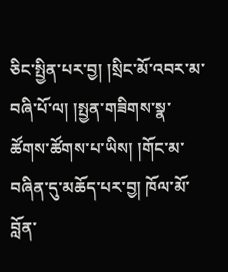ཅིང་སྤྱིན་པར་བྱ། །སྲིང་མོ་འབར་མ་བཞི་པོ་ལ། །སྤྱན་གཟིགས་སྣ་ཚོགས་ཚོགས་པ་ཡིས། །གོང་མ་བཞིན་དུ་མཆོད་པར་བྱ། ཁོལ་མོ་བློན་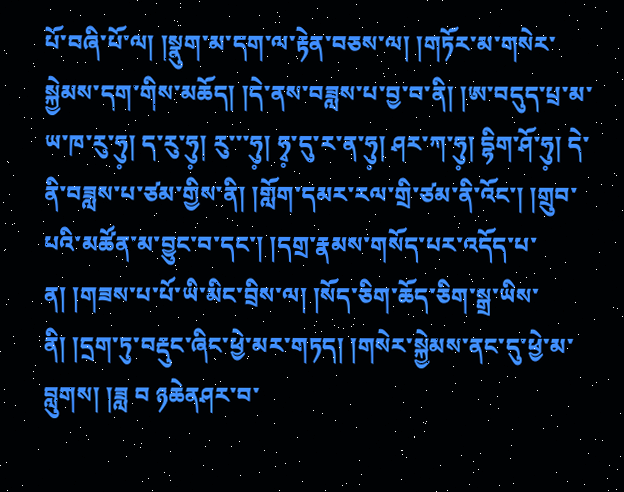པོ་བཞི་པོ་ལ། །སྣུག་མ་དག་ལ་རྟེན་བཅས་ལ། །གཏོར་མ་གསེར་སྐྱེམས་དག་གིས་མཆོད། །དེ་ནས་བཟླས་པ་བྱ་བ་ནི། །ཨ་བདུད་པྲ་མ་ཡ་ཁ་རུ་ཧུ༷། ད་རུ་ཧུ༷། རུ་་་ཧུ༷། ཧྭ༷་དུ་ར་ན་ཧུ༷། ཤར་ཀ་ཧུ༷། དྷིག་ཤོ་ཧུ༷། དེ་ནི་བཟླས་པ་ཙམ་གྱིས་ནི། །གློག་དམར་རལ་གྲི་ཙམ་ནི་འོང་། །གྲུབ་པའི་མཚོན་མ་བྱུང་བ་དང་། །དགྲ་རྣམས་གསོད་པར་འདོད་པ་ན། །གཟས་པ་པོ་ཡི་མིང་བྲིས་ལ། །སོད་ཅིག་ཆོད་ཅིག་སྒྲ་ཡིས་ནི། །དྲག་ཏུ་བརྡུང་ཞིང་ཕྱེ་མར་གཏད། །གསེར་སྐྱེམས་ནང་དུ་ཕྱེ་མ་བླུགས། །ཟླ བ ཉཆེནཤར་བ་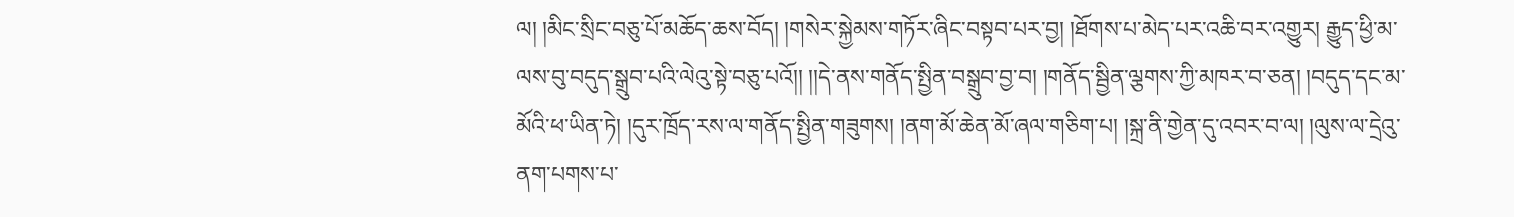ལ། །མིང་སྲིང་བཅུ་པོ་མཆོད་ཆས་བོད། །གསེར་སྐྱེམས་གཏོར་ཞིང་བསྟབ་པར་བྱ། །ཐོགས་པ་མེད་པར་འཆི་བར་འགྱུར། རྒྱུད་ཕྱི་མ་ལས་བུ་བདུད་སྒྲུབ་པའི་ལེའུ་སྟེ་བཅུ་པའོ།། །།དེ་ནས་གནོད་སྤྱིན་བསྒྲུབ་བྱ་བ། །གནོད་སྦྱིན་ལྕགས་ཀྱི་མཁར་བ་ཅན། །བདུད་དང་མ་མོའི་ཕ་ཡིན་ཏེ། །དུར་ཁྲོད་རས་ལ་གནོད་སྤྱིན་གཟུགས། །ནག་མོ་ཆེན་མོ་ཞལ་གཅིག་པ། །སྐྲ་ནི་གྱེན་དུ་འབར་བ་ལ། །ལུས་ལ་དྲེའུ་ནག་པགས་པ་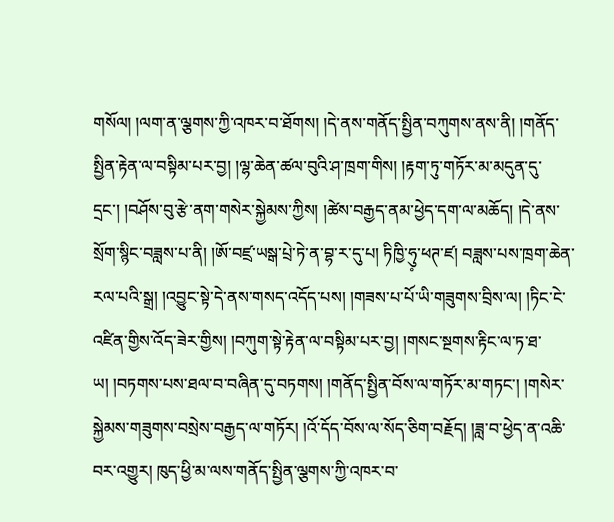གསོལ། །ལག་ན་ལྕགས་ཀྱི་འཁར་བ་ཐོགས། །དེ་ནས་གནོད་སྤྱིན་བཀུགས་ནས་ནི། །གནོད་སྤྱིན་རྟེན་ལ་བསྟིམ་པར་བྱ། །ལྷ་ཆེན་ཚལ་བུའི་ཤ་ཁྲག་གིས། །རྟག་ཏུ་གཏོར་མ་མདུན་དུ་དྲང་། །བཤོས་བུ་རྩེ་ནག་གསེར་སྐྱེམས་ཀྱིས། །ཚེས་བརྒྱད་ནམ་ཕྱེད་དག་ལ་མཆོད། །དེ་ནས་སྲོག་སྙིང་བཟླས་པ་ནི། །ཨོ་བཛྲ་ཡསྒ་པྲེ་ཏེ་ན་བྷ་ར་དུ་པ། ཏིཁྱི་ཧུ༷་ཕཊ་ཛ། བཟླས་པས་ཁྲག་ཆེན་རལ་པའི་སྒྲ། །འབྱུང་སྟེ་དེ་ནས་གསད་འདོད་པས། །གཟས་པ་པོ་ཡི་གཟུགས་བྲིས་ལ། །ཏིང་ངེ་འཛིན་གྱིས་འོད་ཟེར་གྱིས། །བཀུག་སྟེ་རྟེན་ལ་བསྟིམ་པར་བྱ། །གསང་སྔགས་རྟིང་ལ་ཏ་ཐ་ཡ། །བཏགས་པས་ཐལ་བ་བཞིན་དུ་བཏགས། །གནོད་སྤྱིན་བོས་ལ་གཏོར་མ་གཏང་། །གསེར་སྐྱེམས་གཟུགས་བསྲེས་བརྒྱད་ལ་གཏོར། །འོ་དོད་བོས་ལ་སོད་ཅིག་བརྗོད། །ཟླ་བ་ཕྱེད་ན་འཆི་བར་འགྱུར། ཁུད་ཕྱི་མ་ལས་གནོད་སྤྱིན་ལྕགས་ཀྱི་འཁར་བ་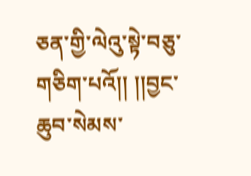ཅན་གྱི་ལེའུ་སྟེ་བཅུ་གཅིག་པའོ།། །།བྱང་ཆུབ་སེམས་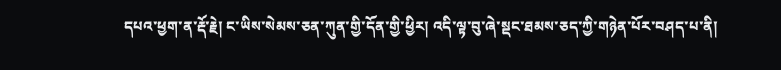དཔའ་ཕྱག་ན་རྡོ་རྗེ། ང་ཡིས་སེམས་ཅན་ཀུན་གྱི་དོན་གྱི་ཕྱིར། འདི་ལྟ་བུ་ཞེ་སྡང་ཐམས་ཅད་ཀྱི་གཉེན་པོར་བཤད་པ་ནི།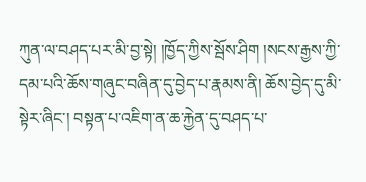ཀུན་ལ་བཤད་པར་མི་བྱ་སྟེ། །ཁྱོད་ཀྱིས་སྦོས་ཤིག །སངས་རྒྱས་ཀྱི་དམ་པའི་ཆོས་གཞུང་བཞིན་དུ་བྱེད་པ་རྣམས་ནི། ཆོས་བྱེད་དུ་མི་སྟེར་ཞིང་། བསྟན་པ་འཇིག་ན་ཆ་རྐྱེན་དུ་བཤད་པ་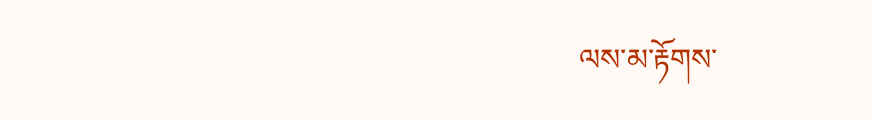ལས་མ་རྟོགས་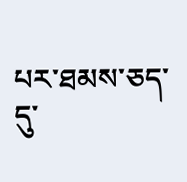པར་ཐམས་ཅད་དུ་